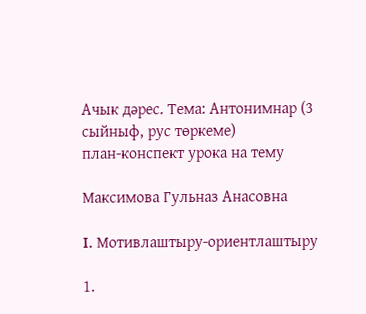Ачык дәрес. Тема: Антонимнар (3 сыйныф, рус төркеме)
план-конспект урока на тему

Максимова Гульназ Анасовна

I. Мотивлаштыру-ориентлаштыру

1.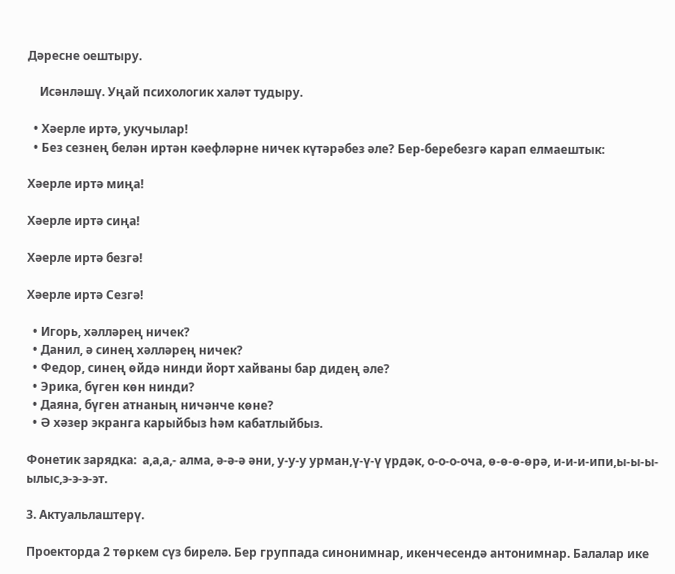Дәресне оештыру.

    Исәнләшү. Уңай психологик халәт тудыру.

  • Хәерле иртә, укучылар!
  • Без сезнең белән иртән кәефләрне ничек күтәрәбез әле? Бер-беребезгә карап елмаештык:

Хәерле иртә миңа!

Хәерле иртә сиңа!

Хәерле иртә безгә!

Хәерле иртә Сезгә!

  • Игорь, хәлләрең ничек?
  • Данил, ә синең хәлләрең ничек?
  • Федор, синең өйдә нинди йорт хайваны бар дидең әле?
  • Эрика, бүген көн нинди?
  • Даяна, бүген атнаның ничәнче көне?
  • Ә хәзер экранга карыйбыз һәм кабатлыйбыз.

Фонетик зарядка:  а,а,а,- алма, ә-ә-ә әни, у-у-у урман,ү-ү-ү үрдәк, о-о-о-оча, ө-ө-ө-өрә, и-и-и-ипи,ы-ы-ы-ылыс,э-э-э-эт.

3. Актуальлаштерү.

Проекторда 2 төркем сүз бирелә. Бер группада синонимнар, икенчесендә антонимнар. Балалар ике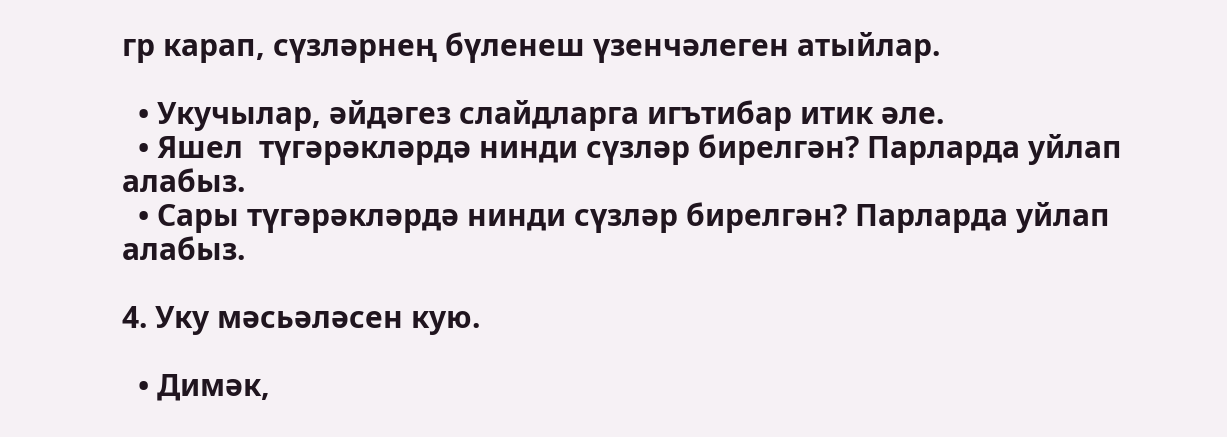гр карап, сүзләрнең бүленеш үзенчәлеген атыйлар.

  • Укучылар, әйдәгез слайдларга игътибар итик әле.
  • Яшел  түгәрәкләрдә нинди сүзләр бирелгән? Парларда уйлап алабыз.
  • Сары түгәрәкләрдә нинди сүзләр бирелгән? Парларда уйлап алабыз.

4. Уку мәсьәләсен кую.

  • Димәк,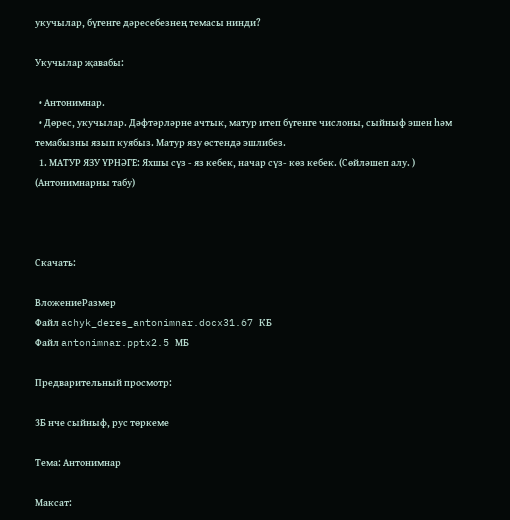укучылар, бүгенге дәресебезнең темасы нинди?

Укучылар җавабы:

  • Антонимнар.
  • Дөрес, укучылар. Дәфтәрләрне ачтык, матур итеп бүгенге числоны, сыйныф эшен һәм темабызны язып куябыз. Матур язу өстендә эшлибез.
  1. МАТУР ЯЗУ ҮРНӘГЕ: Яхшы сүз - яз кебек, начар сүз- көз кебек. (Сөйләшеп алу. ) (Антонимнарны табу)



Скачать:

ВложениеРазмер
Файл achyk_deres_antonimnar.docx31.67 КБ
Файл antonimnar.pptx2.5 МБ

Предварительный просмотр:

3Б нче сыйныф, рус төркеме

Тема: Антонимнар

Максат: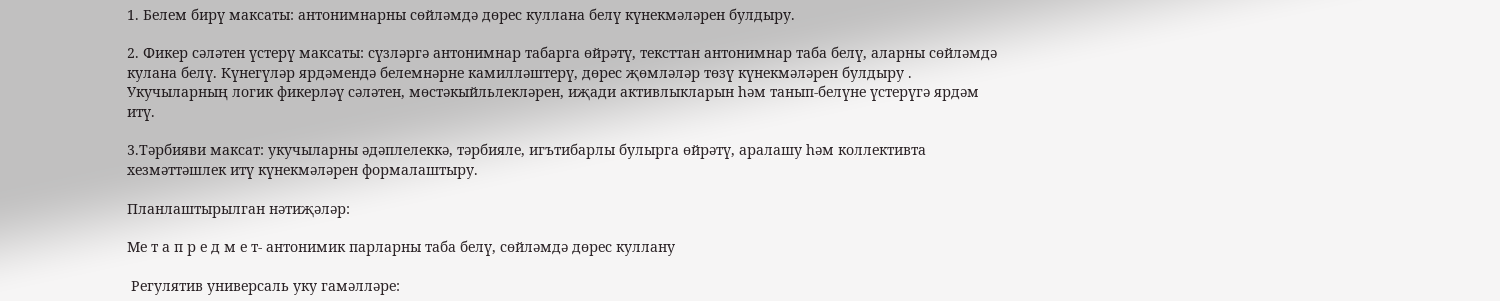1. Белем бирү максаты: антонимнарны сөйләмдә дөрес куллана белү күнекмәләрен булдыру.

2. Фикер сәләтен үстерү максаты: сүзләргә антонимнар табарга өйрәтү, тексттан антонимнар таба белү, аларны сөйләмдә кулана белү. Күнегүләр ярдәмендә белемнәрне камилләштерү, дөрес җөмләләр төзү күнекмәләрен булдыру . Укучыларның логик фикерләү сәләтен, мөстәкыйльлекләрен, иҗади активлыкларын һәм танып-белүне үстерүгә ярдәм итү.

3.Тәрбияви максат: укучыларны әдәплелеккә, тәрбияле, игътибарлы булырга өйрәтү, аралашу һәм коллективта хезмәттәшлек итү күнекмәләрен формалаштыру.

Планлаштырылган нәтиҗәләр:

Ме т а п р е д м е т- антонимик парларны таба белү, сөйләмдә дөрес куллану

 Регулятив универсаль уку гамәлләре: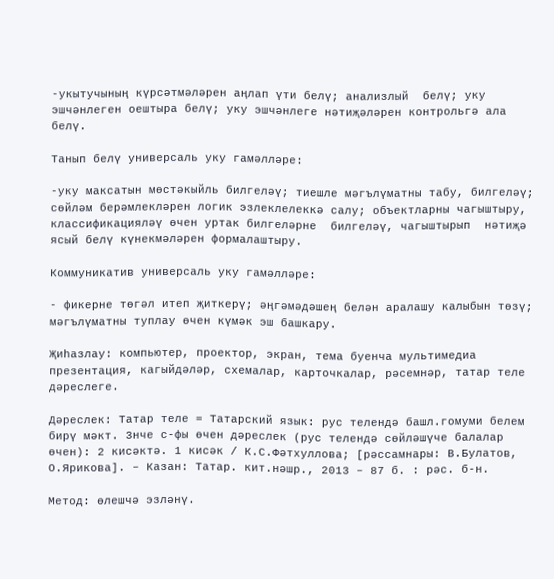-укытучының күрсәтмәләрен аңлап үти белү; анализлый  белү; уку эшчәнлеген оештыра белү; уку эшчәнлеге нәтиҗәләрен контрольгә ала белү.

Танып белү универсаль уку гамәлләре:

-уку максатын мөстәкыйль билгеләү; тиешле мәгълүматны табу, билгеләү; сөйләм берәмлекләрен логик эзлеклелеккә салу; объектларны чагыштыру, классификацияләү өчен уртак билгеләрне  билгеләү, чагыштырып  нәтиҗә ясый белү күнекмәләрен формалаштыру.

Коммуникатив универсаль уку гамәлләре:

- фикерне төгәл итеп җиткерү; әңгәмәдәшең белән аралашу калыбын төзү; мәгълүматны туплау өчен күмәк эш башкару.

Җиһазлау: компьютер, проектор, экран, тема буенча мультимедиа презентация, кагыйдәләр, схемалар, карточкалар, рәсемнәр, татар теле дәреслеге.

Дәреслек: Татар теле = Татарский язык: рус телендә башл.гомуми белем бирү мәкт. 3нче с-фы өчен дәреслек (рус телендә сөйләшүче балалар өчен): 2 кисәктә. 1 кисәк / К.С.Фәтхуллова; [рәссамнары: В.Булатов, О.Ярикова]. – Казан: Татар. кит.нәшр., 2013 – 87 б. : рәс. б-н.

Метод: өлешчә эзләнү.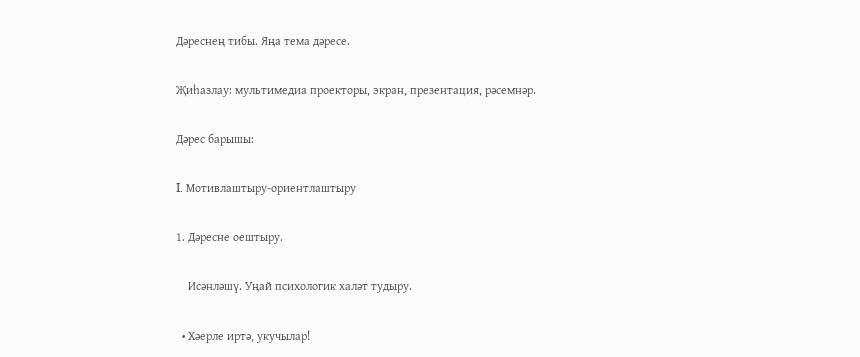Дәреснең тибы. Яңа тема дәресе.

Җиһазлау: мультимедиа проекторы, экран, презентация, рәсемнәр.

Дәрес барышы:

I. Мотивлаштыру-ориентлаштыру

1. Дәресне оештыру.

    Исәнләшү. Уңай психологик халәт тудыру.

  • Хәерле иртә, укучылар!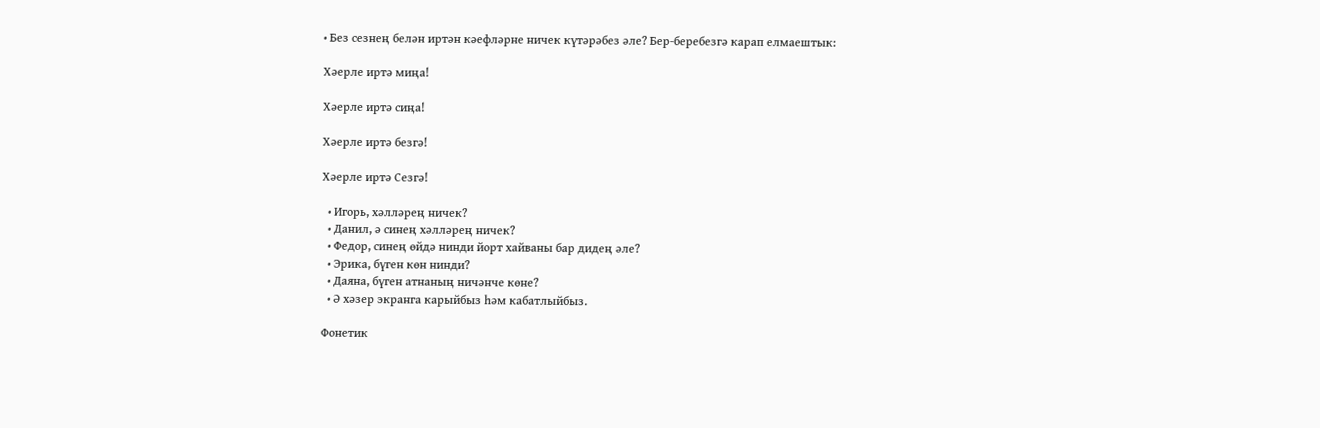• Без сезнең белән иртән кәефләрне ничек күтәрәбез әле? Бер-беребезгә карап елмаештык:

Хәерле иртә миңа!

Хәерле иртә сиңа!

Хәерле иртә безгә!

Хәерле иртә Сезгә!

  • Игорь, хәлләрең ничек?
  • Данил, ә синең хәлләрең ничек?
  • Федор, синең өйдә нинди йорт хайваны бар дидең әле?
  • Эрика, бүген көн нинди?
  • Даяна, бүген атнаның ничәнче көне?
  • Ә хәзер экранга карыйбыз һәм кабатлыйбыз.

Фонетик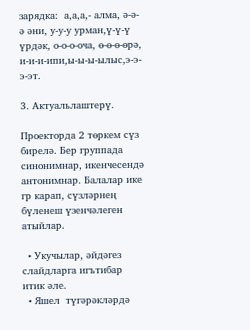зарядка:  а,а,а,- алма, ә-ә-ә әни, у-у-у урман,ү-ү-ү үрдәк, о-о-о-оча, ө-ө-ө-өрә, и-и-и-ипи,ы-ы-ы-ылыс,э-э-э-эт.

3. Актуальлаштерү.

Проекторда 2 төркем сүз бирелә. Бер группада синонимнар, икенчесендә антонимнар. Балалар ике гр карап, сүзләрнең бүленеш үзенчәлеген атыйлар.

  • Укучылар, әйдәгез слайдларга игътибар итик әле.
  • Яшел  түгәрәкләрдә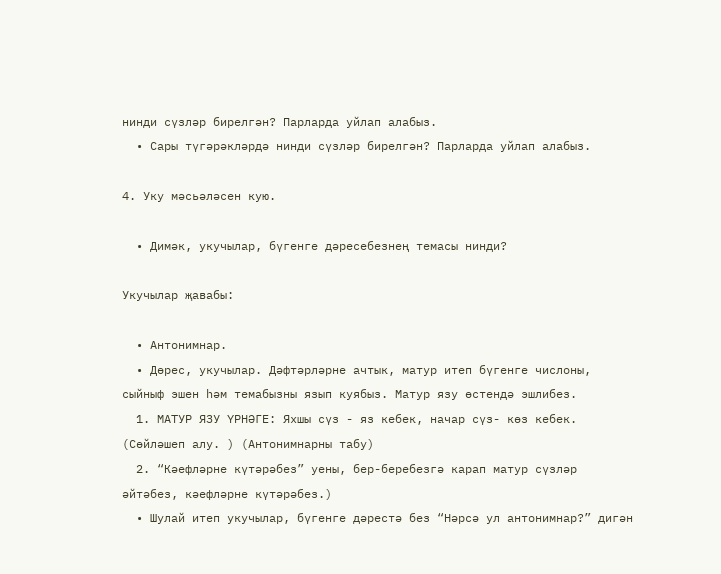нинди сүзләр бирелгән? Парларда уйлап алабыз.
  • Сары түгәрәкләрдә нинди сүзләр бирелгән? Парларда уйлап алабыз.

4. Уку мәсьәләсен кую.

  • Димәк, укучылар, бүгенге дәресебезнең темасы нинди?

Укучылар җавабы:

  • Антонимнар.
  • Дөрес, укучылар. Дәфтәрләрне ачтык, матур итеп бүгенге числоны, сыйныф эшен һәм темабызны язып куябыз. Матур язу өстендә эшлибез.
  1. МАТУР ЯЗУ ҮРНӘГЕ: Яхшы сүз - яз кебек, начар сүз- көз кебек. (Сөйләшеп алу. ) (Антонимнарны табу)
  2. “Кәефләрне күтәрәбез” уены, бер-беребезгә карап матур сүзләр әйтәбез, кәефләрне күтәрәбез.)
  • Шулай итеп укучылар, бүгенге дәрестә без “Нәрсә ул антонимнар?” дигән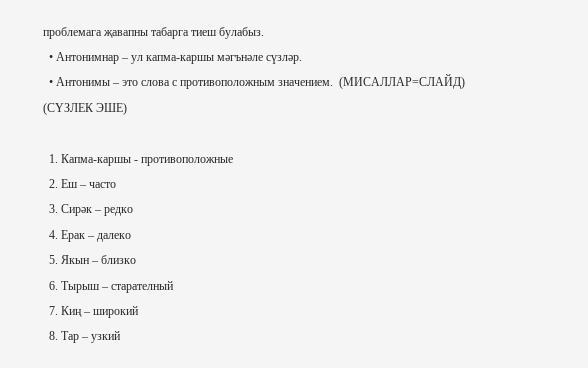проблемага җавапны табарга тиеш булабыз.
  • Антонимнар – ул капма-каршы мәгънәле сүзләр.
  • Антонимы – это слова с противоположным значением.  (МИСАЛЛАР=СЛАЙД) (СҮЗЛЕК ЭШЕ)

  1. Капма-каршы - противоположные
  2. Еш – часто
  3. Сирәк – редко
  4. Ерак – далеко
  5. Якын – близко
  6. Тырыш – старателный
  7. Киң – широкий
  8. Тар – узкий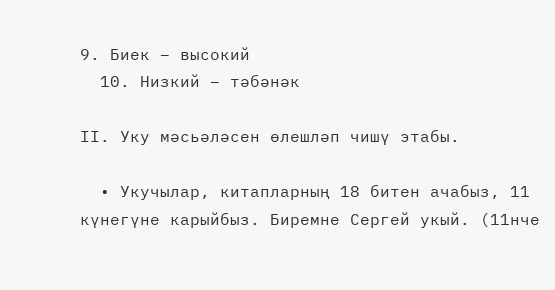9. Биек – высокий
  10. Низкий – тәбәнәк

II. Уку мәсьәләсен өлешләп чишү этабы.

  • Укучылар, китапларның 18 битен ачабыз, 11 күнегүне карыйбыз. Биремне Сергей укый. (11нче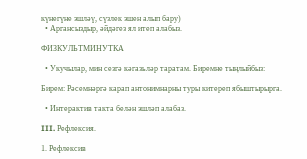күнегүне эшләү, сүзлек эшен алып бару)
  • Аргансыздыр, әйдәгез ял итеп алабыз.

ФИЗКУЛЬТМИНУТКА

  • Укучылар, мин сезгә кәгазьләр таратам. Биремне тыңлыйбыз:

Бирем: Рәсемнәргә карап антонимнарны туры китереп ябыштырырга.

  • Интерактив такта белән эшләп алабаз.

III. Рефлексия.

1. Рефлексив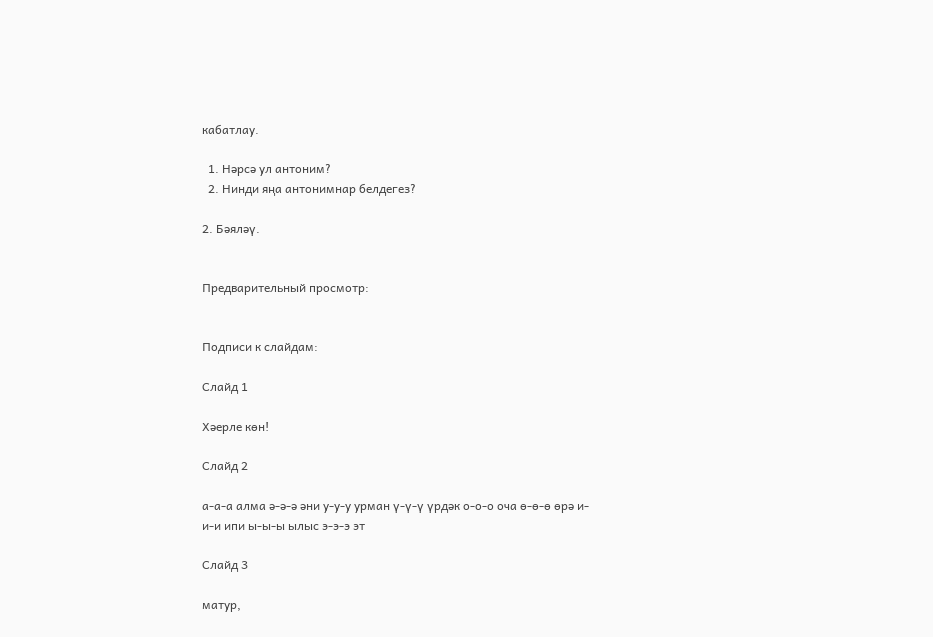кабатлау.

  1. Нәрсә ул антоним?
  2. Нинди яңа антонимнар белдегез?

2. Бәяләү.


Предварительный просмотр:


Подписи к слайдам:

Слайд 1

Хәерле көн!

Слайд 2

а-а-а алма ә-ә-ә әни у-у-у урман ү-ү-ү үрдәк о-о-о оча ө-ө-ө өрә и-и-и ипи ы-ы-ы ылыс э-э-э эт

Слайд 3

матур,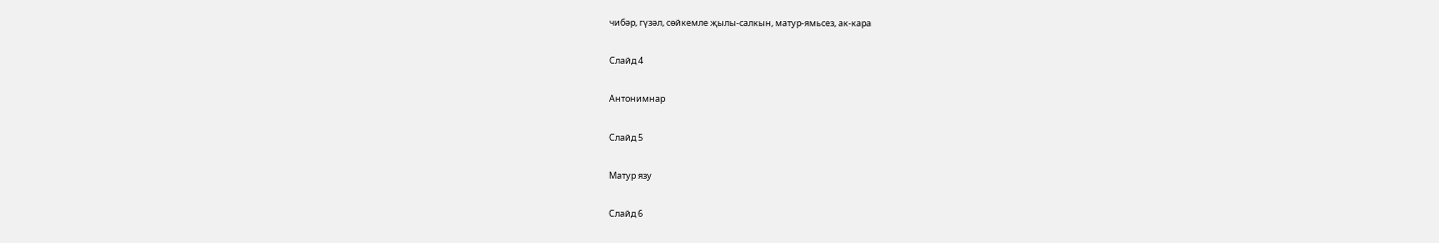чибәр, гүзәл, сөйкемле җылы-салкын, матур-ямьсез, ак-кара

Слайд 4

Антонимнар

Слайд 5

Матур язу

Слайд 6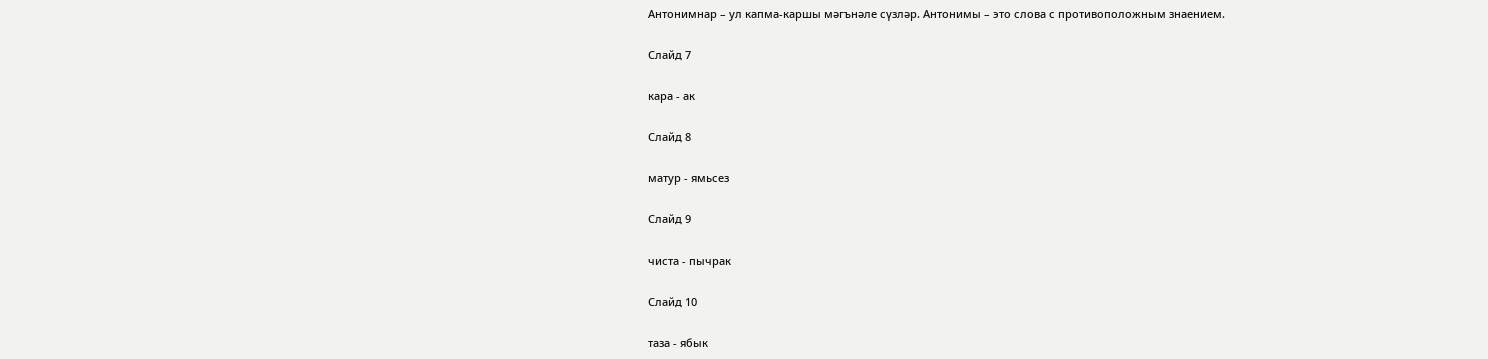Антонимнар – ул капма-каршы мәгънәле сүзләр. Антонимы – это слова с противоположным знаением.

Слайд 7

кара - ак

Слайд 8

матур - ямьсез

Слайд 9

чиста - пычрак

Слайд 10

таза - ябык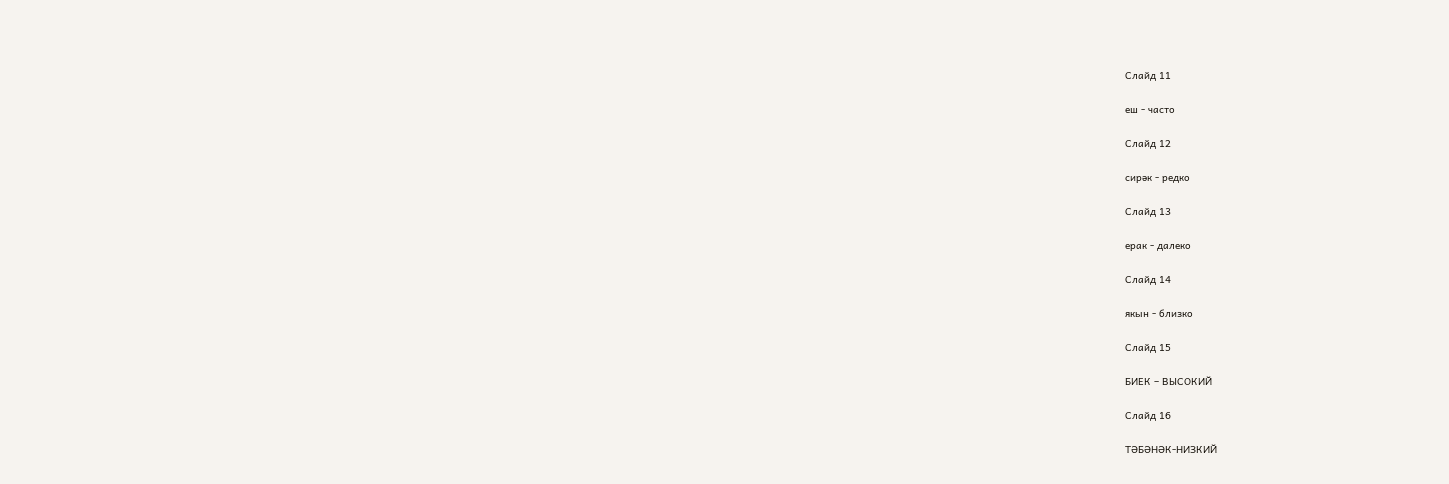Слайд 11

еш - часто

Слайд 12

сирәк - редко

Слайд 13

ерак - далеко

Слайд 14

якын - близко

Слайд 15

БИЕК – ВЫСОКИЙ

Слайд 16

ТӘБӘНӘК-НИЗКИЙ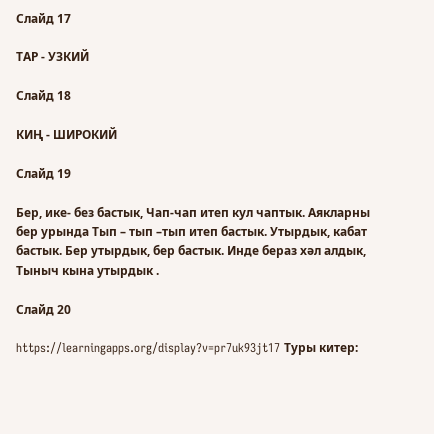Слайд 17

ТАР - УЗКИЙ

Слайд 18

КИҢ - ШИРОКИЙ

Слайд 19

Бер, ике- без бастык, Чап-чап итеп кул чаптык. Аякларны бер урында Тып – тып –тып итеп бастык. Утырдык, кабат бастык. Бер утырдык, бер бастык. Инде бераз хәл алдык, Тыныч кына утырдык .

Слайд 20

https://learningapps.org/display?v=pr7uk93jt17 Туры китер: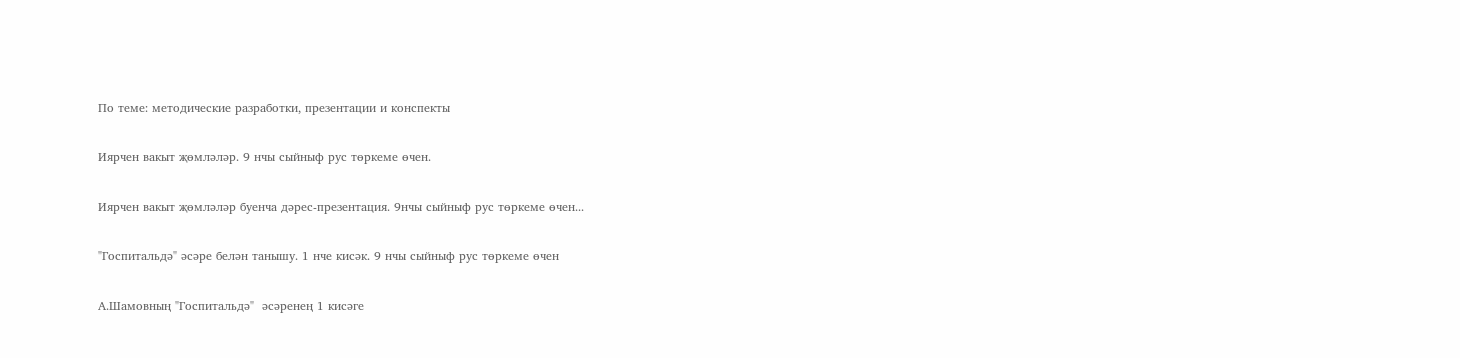По теме: методические разработки, презентации и конспекты

Иярчен вакыт җөмләләр. 9 нчы сыйныф рус төркеме өчен.

Иярчен вакыт җөмләләр буенча дәрес-презентация. 9нчы сыйныф рус төркеме өчен...

"Госпитальдә" әсәре белән танышу. 1 нче кисәк. 9 нчы сыйныф рус төркеме өчен

А.Шамовның "Госпитальдә"  әсәренең 1 кисәге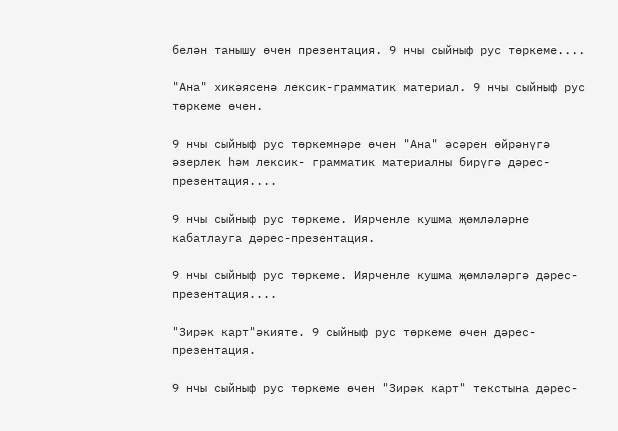белән танышу өчен презентация. 9 нчы сыйныф рус төркеме....

"Ана" хикәясенә лексик-грамматик материал. 9 нчы сыйныф рус төркеме өчен.

9 нчы сыйныф рус төркемнәре өчен "Ана" әсәрен өйрәнүгә әзерлек һәм лексик- грамматик материалны бирүгә дәрес-презентация....

9 нчы сыйныф рус төркеме. Иярченле кушма җөмләләрне кабатлауга дәрес-презентация.

9 нчы сыйныф рус төркеме. Иярченле кушма җөмләләргә дәрес-презентация....

"Зирәк карт"әкияте. 9 сыйныф рус төркеме өчен дәрес-презентация.

9 нчы сыйныф рус төркеме өчен "Зирәк карт" текстына дәрес-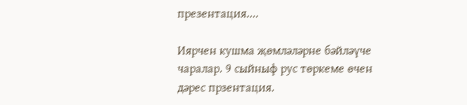презентация....

Иярчен кушма җөмләләрне бәйләүче чаралар. 9 сыйныф рус төркеме өчен дәрес прзентация.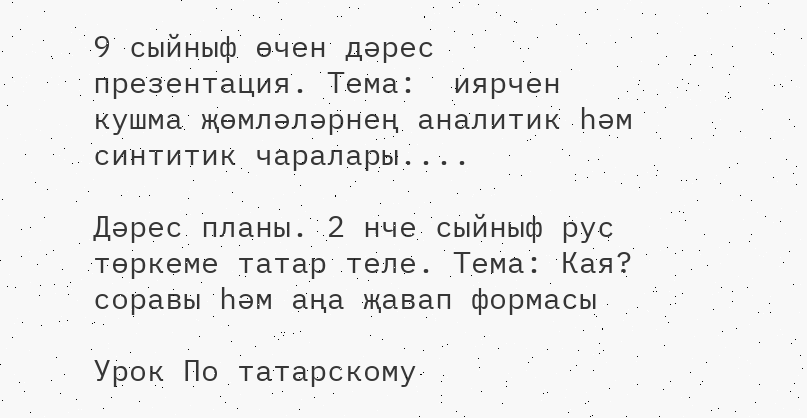9 сыйныф өчен дәрес презентация. Тема:  иярчен кушма җөмләләрнең аналитик һәм синтитик чаралары....

Дәрес планы. 2 нче сыйныф рус төркеме татар теле. Тема: Кая? соравы һәм аңа җавап формасы

Урок По татарскому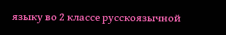языку во 2 классе русскоязычной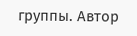группы. Автор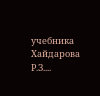учебника Хайдарова Р.З....